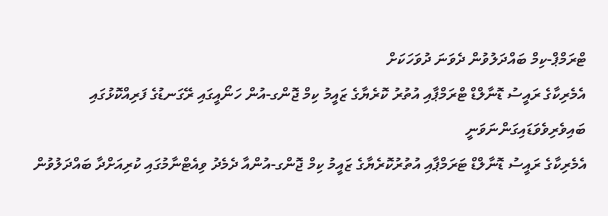ޓްރަމްޕް-ކިމް ބައްދަލުވުން ދެވަނަ ދުވަހަކަށް
އެމެރިކާގެ ރައީސު ޑޮނާލްޑް ޓްރަމްޕާއި އުތުރު ކޮރެޔާގެ ޒައީމު ކިމް ޖޮންގ-އުން ހަނޯއީގައި ރޭގަނޑުގެ ފަރިއްކޮޅުގައި ބައިވެރިވެވަޑައިގަންނަވަނީ
އެމެރިކާގެ ރައީސު ޑޮނާލްޑް ޓަރަމްޕާއި އުތުރުކޮރެޔާގެ ޒައީމު ކިމް ޖޮންގ-އުންއާ ދެމެދު ވިއެޓްނާމުގައި ކުރިއަށްދާ ބައްދަލުވުން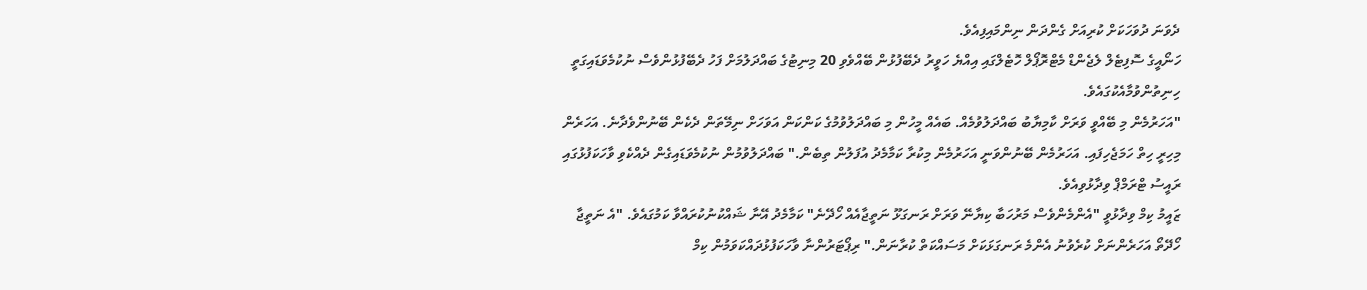ދެވަނަ ދުވަހަކަށް ކުރިއަށް ގެންދަން ނިންމައިފިއެވެ.
ހަނޯއީގެ ސޮފިޓެލް ލެޖެންޑް މެޓްރޮޕޯލް ހޮޓެލްގައި އިއްޔެ ހަވީރު ދެބޭފުޅުން ބޭއްވެވި 20 މިނިޓުގެ ބައްދަލުމަށް ފަހު ދެބޭފުޅުންވެސް ނުކުމެވަޑައިގަތީ ހިނިތުންވުމާއެކުގައެވެ.
"އަހަރުމެން މި ބޭއްވީ ވަރަށް ކާމިޔާބު ބައްދަލުވުމެއް. ބައެއް މީހުން މި ބައްދަލުވުމުގެ ކަންކަން އަވަހަށް ނިމޭތަން ދެކެން ބޭނުންވެދާނެ. އަހަރެން މިހިރީ ހިތް ހަމަޖެހިފައި. އަހަރުމެން ބޭނުންވަނީ އަހަރުމެން މިކުރާ ކަމާމެދު އުފަލުން ތިބެން." ބައްދަލުވުމުން ނުކުމެވަޑައިގެން ދެއްކެވި ވާހަކަފުޅުގައި ރައީސު ޓްރަމްޕް ވިދާޅުވިއެވެ.
ޒައީމު ކިމް ވިދާޅުވީ "އެންމެންވެސް މަރުހަބާ ކިޔާނޭ ވަރަށް ރަނގަޅޫ ނަތީޖާއެއް ހޯދޭނެ" ކަމާމެދު އޭނާ ޝައްކުނުކުރައްވާ ކަމުގައެވެ. "އެ ނަތީޖާ ހޯދޭތޯ އަހަރެންނަށް ކުރެވުނު އެންމެ ރަނގަޅަކަށް މަސައްކަތް ކުރާނަން." ރިޕޯޓަރުންނާ ވާހަކަފުޅުދައްކަވަމުން ކިމް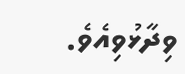ވިދާޅުވިއެވެ.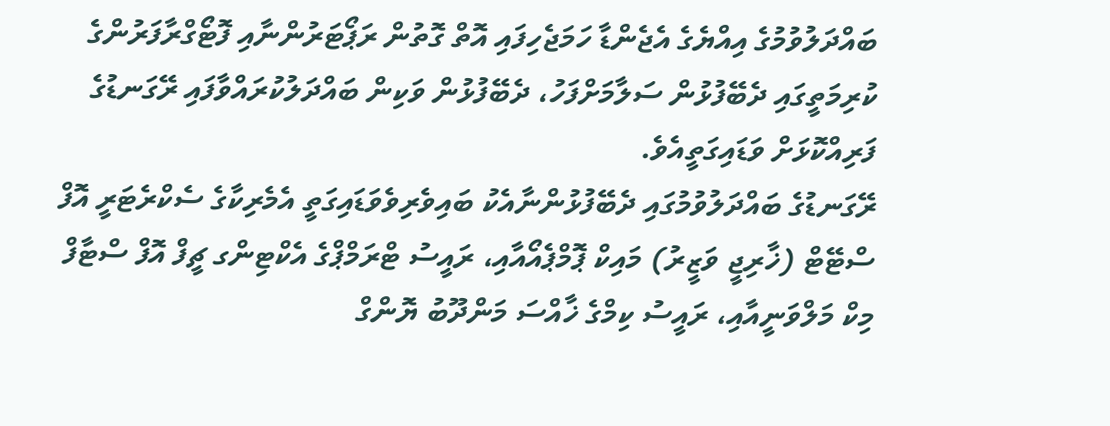ބައްދަލުވުމުގެ އިއްޔެގެ އެޖެންޑާ ހަމަޖެހިފައި އޮތް ގޮތުން ރަޕޯޓަރުންނާއި ފޮޓޯގްރާފަރުންގެ ކުރިމަތީގައި ދެބޭފުޅުން ސަލާމަށްފަހު، ދެބޭފުޅުން ވަކިން ބައްދަލުކުރައްވާފައި ރޭގަނޑުގެ ފަރިއްކޮޅަށް ވަޑައިގަތީއެވެ.
ރޭގަނޑުގެ ބައްދަލުވުމުގައި ދެބޭފުޅުންނާއެކު ބައިވެރިވެވަޑައިގަތީ އެމެރިކާގެ ސެކްރެޓަރީ އޮފް ސްޓޭޓް (ޚާރިޖީ ވަޒީރު) މައިކް ޕޮމްޕެއޯއާއި، ރައީސު ޓްރަމްޕްގެ އެކްޓިންގ ޗީފް އޮފް ސްޓާފް މިކް މަލްވަނީއާއި، ރައީސު ކިމްގެ ޚާއްސަ މަންދޫބު ޔޮންގް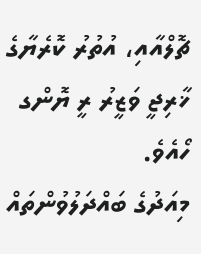ޗޮލްއާއި، އުތުރު ކޮރެޔާގެ ޚާރިޖީ ވަޒީރު ރީ ޔޮންގ ހޯއެވެ.
މިއަދުގެ ބައްދަލުވުންތައް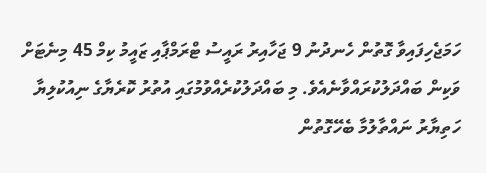ހަމަޖެހިފައިވާ ގޮތުން ހެނދުނު 9 ޖަހާއިރު ރައީސު ޓްރަމްޕާއި ޒައީމު ކިމް 45 މިނެޓަށް ވަކިން ބައްދަލުކުރައްވާނެއެވެ. މި ބައްދަލުކުރެއްވުމުގައި އުތުރު ކޮރެޔާގެ ނިއުކުލިޔާ ހަތިޔާރު ނައްތާލުމާ ބެހޭގޮތުން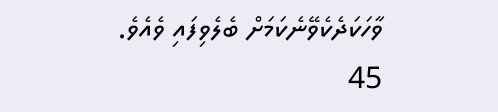ވާހަކަދެކެވޭނެކަމަށް ބެލެވިފައި ވެއެވެ.
45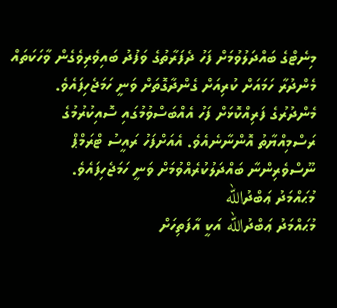މިނެޓްގެ ބައްދަލުވުމަށް ފަހު ދެފަރާތުގެ ވަފުދު ބައިވެރިވެގެން ވާހަކަތައް މެންދުރާ ހަމައަށް ކުރިއަށް ގެންދާގޮތަށް ވަނީ ހަމަޖެހިފައެވެ.
މެންދުރުގެ ފަރިއްކޮޅަށް ފަހު އެއްބަސްވުމުގައި ސޮއިކުރުމުގެ ރަސްމިއްޔާތު އޮންނާނެއެވެ. އެއަށްފަހު ރައީސު ޓްރަމްޕް ނޫސްވެރިންނާ ބައްދަލުކުރެއްވުމަށް ވަނީ ހަމަޖެހިފައެވެ.
މުޙައްމަދު ޢަބްދުالله
މުޙައްމަދު ޢަބްދުالله އަކީ އާފަތިހަށް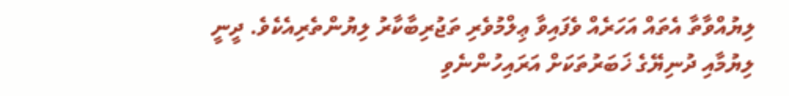ލިޔުއްވާތާ އެތައް އަހަރެއް ވެފައިވާ ޢިލްމުވެރި ތަޖުރިބާކާރު ލިޔުންތެރިއެކެވެ. ދީނީ ލިޔުމާއި ދުނިޔޭގެ ޚަބަރުތަކަށް އަރައިހުންނެވި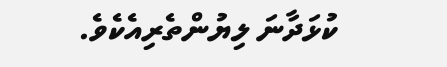ކުޅަދާނަ ލިޔުންތެރިއެކެވެ.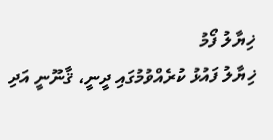ޚިޔާލު ފޯމު
ޚިޔާލު ފައުޅު ކުރެއްވުމުގައި ދީނީ، ޤާނޫނީ އަދި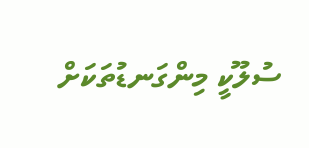ސުލޫކީ މިންގަނޑުތަކަށް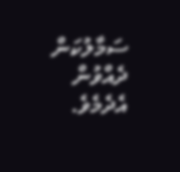ސަމާލުކަން ދެއްވުން އެދެމެވެ.